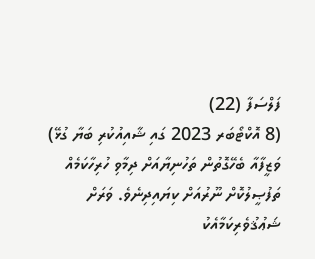ފަލްސަފާ (22)
(8 އޮކްޓޯބަރ 2023 ގައި ޝާއިއުކުރި ބަޔާ ގުޅޭ)
ވަޒީފާއާ ބެހޭގޮތުން ތަހުނިޔާއަށް ދިމާވި ހުރިހާކަމެއް ތަފުޞީލުކޮށް ނޫރުއަށް ކިޔައިދިނެވެ. ވަރަށް ޝަޢުޤުވެރިކަމާއެކު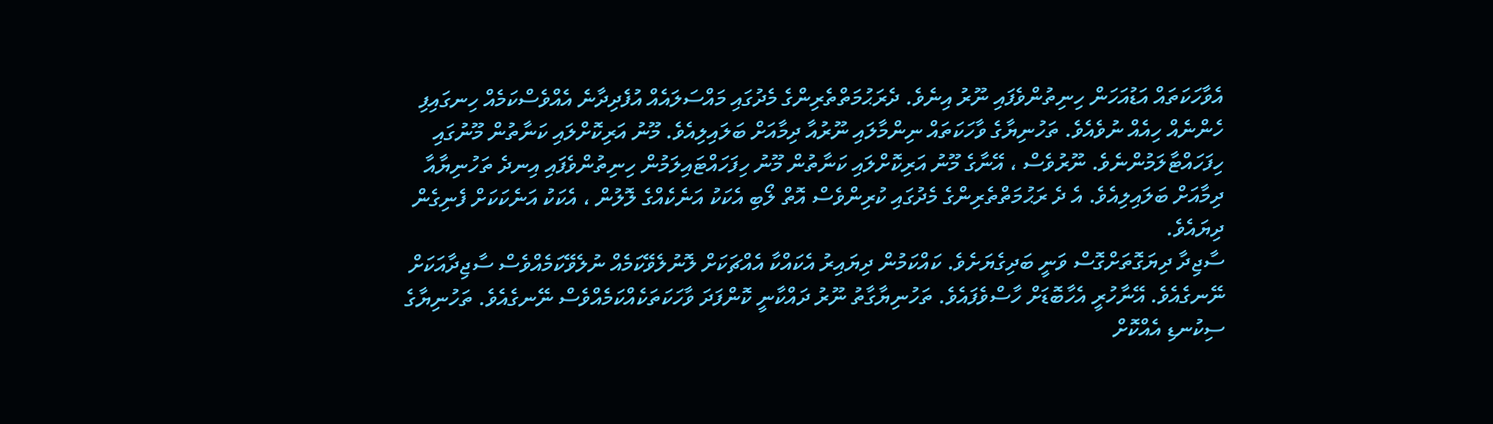އެވާހަކަތައް އަޑުއަހަން ހިނިތުންވެފައި ނޫރު އިނެވެ. ދެރަޙުމަތްތެރިންގެ މެދުގައި މައްސަލައެއް އުފެދިދާނެ އެއްވެސްކަމެއް ހިނގައިފި ހެންނެއް ހިއެއް ނުވެއެވެ. ތަހުނިޔާގެ ވާހަކަތައް ނިންމާލައި ނޫރުއާ ދިމާއަށް ބަލައިލިއެވެ. މޫނު އަރިކޮށްލައި ކަނާތުން މޫނުގައި ހިފަހައްޓާލަމުންނެވެ. ނޫރުވެސް ، އޭނާގެ މޫނު އަރިކޮށްލައި ކަނާތުން މޫނު ހިފަހައްޓައިލަމުން ހިނިތުންވެފައި އިނދެ ތަހުނިޔާއާ ދިމާއަށް ބަލައިލިއެވެ. އެ ދެ ރަޙުމަތްތެރިންގެ މެދުގައި ކުރިންވެސް އޮތް ލޯބި އެކަކު އަނެކެއްގެ ލޮލުން ، އެކަކު އަނެކަކަށް ފެނިގެން ދިޔައެވެ.
ސާޖިދާ ދިޔަގޮތަށްގޮސް ވަނީ ބަދިގެޔަށެވެ. ކައްކަމުން ދިޔައިރު އެކައްކާ އެއްޗަކަށް ލޮނުލެވޭކަމެއް ނުލެވޭކަމެއްވެސް ސާޖިދާއަކަށް ނޭނގެއެވެ. އޭނާހުރީ އެހާބޮޑަށް ހާސްވެފައެވެ. ތަހުނިޔާގާތު ނޫރު ދައްކާނީ ކޮންފަދަ ވާހަކަތަކެއްކަމެއްވެސް ނޭނގެއެވެ. ތަހުނިޔާގެ ސިކުނޑި އެއްކޮށް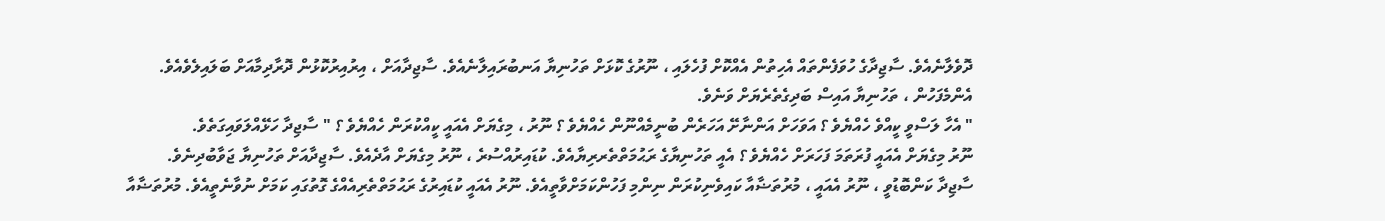ދޮވެލާނެއެވެ. ސާޖިދާގެ ހުވަފެންތައް އެހިތުން އެއްކޮށް ފުހެލައި ، ނޫރުގެ ކޮޅަށް ތަހުނިޔާ އަނބުރައިލާނެއެވެ. ސާޖިދާއަށް ، އިރުއިރުކޮޅުން ދޮރާދިމާއަށް ބަލައިލެވެއެވެ.
އެންމެފަހުން ، ތަހުނިޔާ އައިސް ބަދިގެތެރެޔަށް ވަނެވެ.
" އެހާ ލަސްވީ ކީއްވެ ހެއްޔެވެ ؟ އަވަހަށް އަންނާށޭ އަހަރެން ބުނީމެއްނޫން ހެއްޔެވެ ؟ ނޫރު ، މިގެޔަށް އެއައީ ކީއްކުރަން ހެއްޔެވެ ؟ " ސާޖިދާ ހަޅޭއްލަވައިގަތެވެ.
ނޫރު މިގެޔަށް އެއައީ ފުރަތަމަ ފަހަރަށް ހެއްޔެވެ ؟ އެއީ ތަހުނިޔާގެ ރަޙުމަތްތެރރިޔާއެވެ. ކުޑައިރުއްސުރެ ، ނޫރު މިގެޔަށް އާދެއެވެ. ސާޖިދާއަށް ތަހުނިޔާ ޖަވާބުދިނެވެ.
ސާޖިދާ ކަންބޮޑުވީ ، ނޫރު އެއައީ ، މުރުތަޟާއާ ކައިވެނިކުރަން ނިންމި ފަހުންކަމަށްވާތީއެވެ. ނޫރު އެއައީ ކުޑައިރުގެ ރަޙުމަތްތެރިއެއްގެ ގޮތުގައި ކަމަށް ނުވާނެތީއެވެ. މުރުތަޟާއާ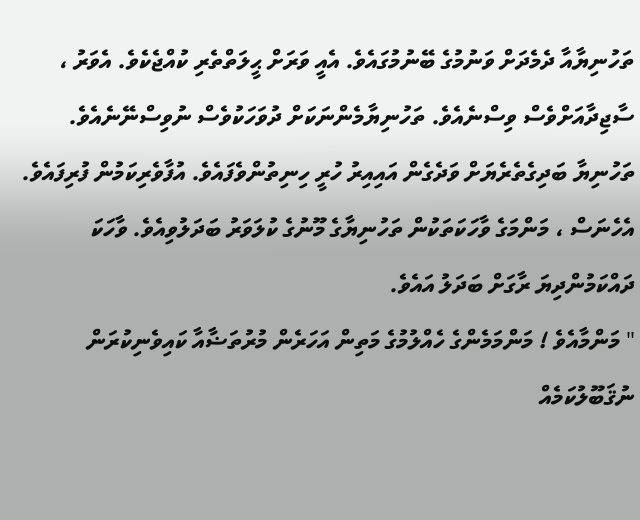ތަހުނިޔާއާ ދެމެދަށް ވަނުމުގެ ބޭނުމުގައެވެ. އެއީ ވަރަށް ޙީލަތްތެރި ކުއްޖެކެވެ. އެވަރު ، ސާޖިދާއަށްވެސް ވިސްނެއެވެ. ތަހުނިޔާމެންނަކަށް ދުވަހަކުވެސް ނުވިސްނޭނެއެވެ.
ތަހުނިޔާ ބަދިގެތެރެޔަށް ވަދެގެން އައިއިރު ހުރީ ހިނިތުންވެފައެވެ. އުފާވެރިކަމުން ފުރިފައެވެ. އެހެނަސް ، މަންމަގެ ވާހަކަތަކުން ތަހުނިޔާގެ މޫނުގެ ކުލަވަރު ބަދަލުވިއެވެ. ވާހަކަ ދައްކަމުންދިޔަ ރާގަށް ބަދަލު އައެވެ.
" މަންމާއެވެ ! މަންމަމެންގެ ހެއްލުމުގެ މަތިން އަހަރެން މުރުތަޟާއާ ކައިވެނިކުރަން ނުޤަބޫލުކަމެއް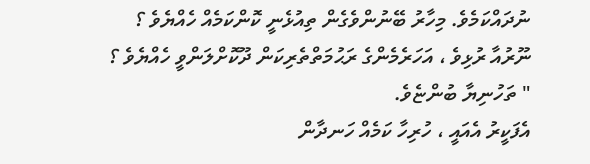ނުދައްކަމެވެ. މިހާރު ބޭނުންވެގެން ތިއުޅެނީ ކޮންކަމެއް ހެއްޔެވެ ؟ ނޫރުއާ ރުޅިވެ ، އަހަރެމެންގެ ރަޙުމަތްތެރިކަން ދޫކޮށްލަންވީ ހެއްޔެވެ ؟ " ތަހުނިޔާ ބުންޏެވެ.
އެފަކީރު އެއައީ ، ހުރިހާ ކަމެއް ހަނދާން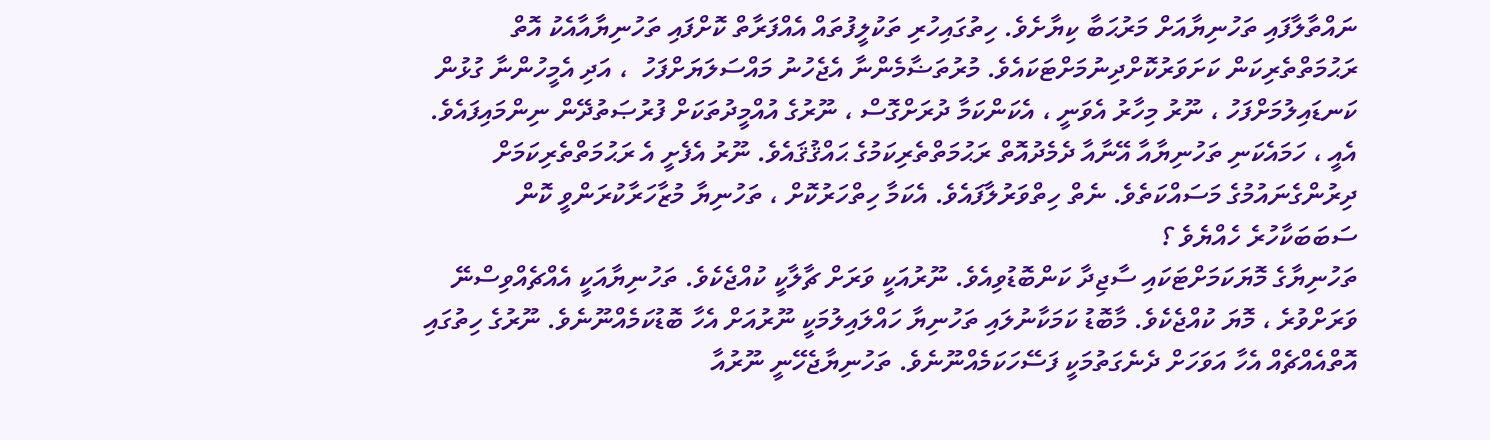ނައްތާލާފައި ތަހުނިޔާއަށް މަރުޙަބާ ކިޔާށެވެ. ހިތުގައިހުރި ތަކުލީފުތައް އެއްފަރާތް ކޮށްފައި ތަހުނިޔާއާއެކު އޮތް ރަޙުމަތްތެރިކަން ކަށަވަރުކޮށްދިނުމަށްޓަކައެވެ. މުރުތަޟާމެންނާ އެޖެހުނު މައްސަލަޔަށްފަހު  ، އަދި އެމީހުންނާ ގުޅުން ކަނޑައިލުމަށްފަހު ، ނޫރު މިހާރު އެވަނީ ، އެކަންކަމާ ދުރަށްގޮސް ، ނޫރުގެ އުއްމީދުތަކަށް ފުރުޞަތުދޭން ނިންމައިފައެވެ. އެއީ ، ހަމައެކަނި ތަހުނިޔާއާ އޭނާއާ ދެމެދުއޮތް ރަޙުމަތްތެރިކަމުގެ ޙައްޤުޤައެވެ. ނޫރު އެފެށީ އެ ރަޙުމަތްތެރިކަމަށް ދިރުންގެނައުމުގެ މަސައްކަތެވެ. ނެތް ހިތްވަރުލާފައެވެ. އެކަމާ ހިތްހަރުކޮށް ، ތަހުނިޔާ މުޒާހަރާކުރަންވީ ކޮން ސަބަބަކާހުރެ ހެއްޔެވެ ؟
ތަހުނިޔާގެ މޮޔަކަމަށްޓަކައި ސާޖިދާ ކަންބޮޑުވިއެވެ. ނޫރުއަކީ ވަރަށް ޗާލާކީ ކުއްޖެކެވެ. ތަހުނިޔާއަކީ އެއްޗެއްވިސްނޭ ވަރަށްވުރެ ، މޮޔަ ކުއްޖެކެވެ. މާބޮޑު ކަމަކާނުލައި ތަހުނިޔާ ހައްލައިލުމަކީ ނޫރުއަށް އެހާ ބޮޑުކަމެއްނޫނެވެ. ނޫރުގެ ހިތުގައި އޮތްއެއްޗެއް އެހާ އަވަހަށް ދެނެގަތުމަކީ ފަސޭހަކަމެއްނޫނެވެ. ތަހުނިޔާޖެހޭނީ ނޫރުއާ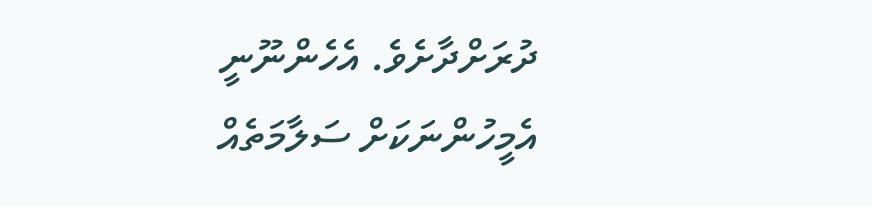ދުރަށްދާށެވެ. އެހެންނޫނީ އެމީހުންނަކަށް ސަލާމަތެއް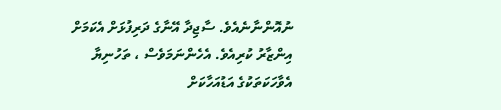ނުއޮންނާނެއެވެ. ސާޖިދާ އޭނާގެ ދަރިފުޅަށް އެކަމަށް އިންޒާރު ކުރިއެވެ. އެހެންނަމަވެސް ، ތަހުނިޔާ އެވާހަކަތަކުގެ އަޑުއަހާކަށް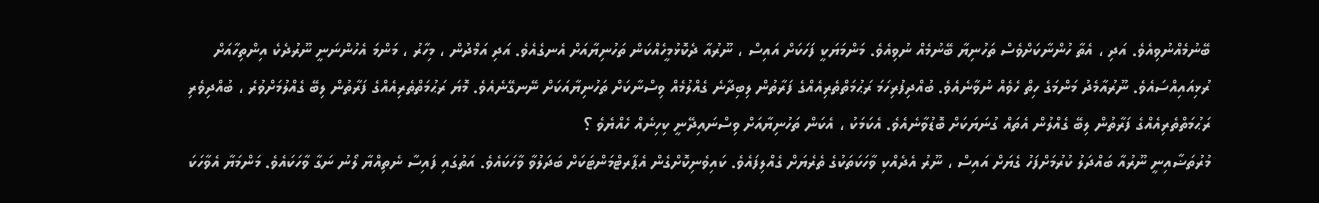ބޭނުމެއްނުވިއެވެ. އަދި ، އެތާ ހުންނާކަށްވެސް ތަހުނިޔާ ބޭނުމެއް ނުވިއެވެ. މަންމަޔަކީ ފަހަކަށް އައިސް ، ނޫރުއާ ދެކޮޅުމީހެއްކަން ތަހުނިޔާއަށް އެނގެއެވެ. އަދި އަމްދުން ، މިހާރު ، މަންމަ އެހުންނަނީ ނޫރުދެކެ އިންތިހާއަށް ރުޅިއައިއްސައެވެ. ނޫރުއާމެދު މަންމަގެ ހިތް ހެވެއް ނުވާނެއެވެ. ބުއްދިފުރިހަމަ ރަޙުމަތްތެރިއެއްގެ ފަރާތުން ލިބިދާނެ ގެއްލުމެއް ވިސްނާކަށް ތަހުނިޔާއަކަށް ނޭނގޭނެއެވެ. މޮޔަ ރަޙުމަތްތެރިއެއްގެ ފަރާތުން ލިބޭ ގެއްލުމަށްވުރެ ، ބުއްދިވެރި ރަޙުމަތްތެރިއެއްގެ ފަރާތުން ލިބޭ ގެއްލުން އެތައް ގުނަޔަކަށް ބޮޑުވާނެއެވެ. އެކަމަކު ، އެކަން ތަހުނިޔާއަށް ވިސްނައިދޭނީ ކިހިނެއް ހެއްޔެވެ ؟
މުރުތަޟާއިނީ ނޫރުއާ ބައްދަލު ކުރުމަށްފަހު ގެޔަށް އައިސް ، ނޫރު އެދެއްކި ވާހަކަތަކުގެ ތެރެޔަށް ގެއްލިފައެވެ. ކައިވެނިކޮށްގެން އެޕާރޓްމަންޓަކަށް ބަދަލުވާ ވާހަކައެވެ. އަތުގައި ފައިސާ ނެތިއްޔާ ލޯނު ނަގާ ވާހަކައެވެ. މަންމަޔާ އެވާހަކަ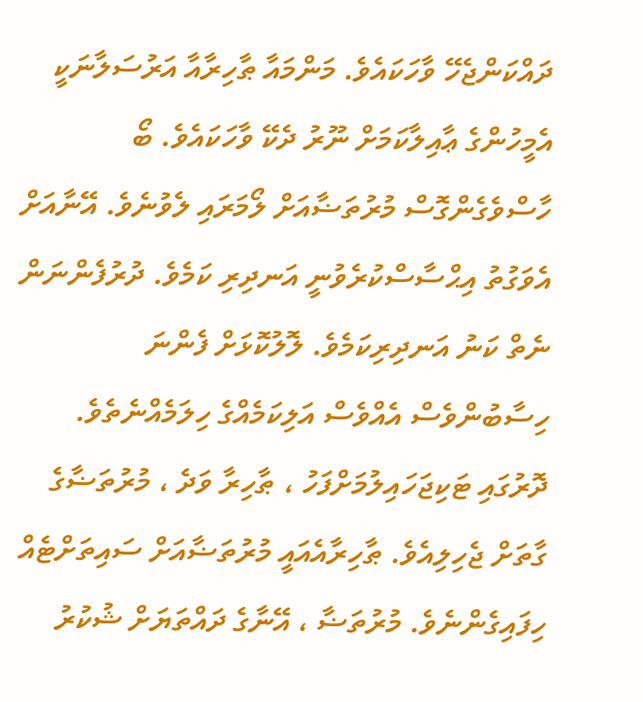ދައްކަންޖެހޭ ވާހަކައެވެ. މަންމައާ ޠާހިރާއާ އަރުސަލާނަކީ އެމީހުންގެ ޢާއިލާކަމަށް ނޫރު ދެކޭ ވާހަކައެވެ. ބޯ ހާސްވެގެންގޮސް މުރުތަޟާއަށް ލޯމަރައި ލެވުނެވެ. އޭނާއަށް އެވަގުތު އިޙްސާސްކުރެވުނީ އަނދިރި ކަމެވެ. ދުރުފެންނަން ނެތް ކަނު އަނދިރިކަމެވެ. ލޮލުކޮޅަށް ފެންނަ ހިސާބުންވެސް އެއްވެސް އަލިކަމެއްގެ ހިލަމެއްނެތެވެ.
ދޮރުގައި ޓަކިޖަހައިލުމަށްފަހު ، ޠާހިރާ ވަދެ ، މުރުތަޟާގެ ގާތަށް ޖެހިލިއެވެ. ޠާހިރާއެއައީ މުރުތަޟާއަށް ސައިތަށްޓެއް ހިފައިގެންނެވެ. މުރުތަޟާ ، އޭނާގެ ދައްތަޔަށް ޝުކުރު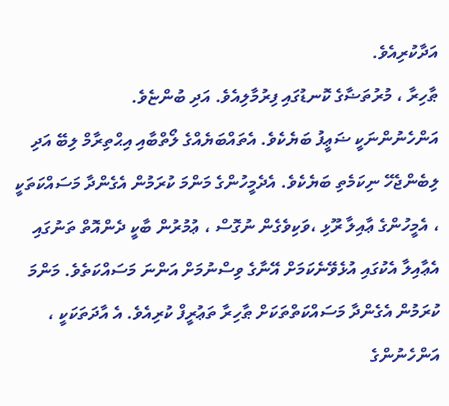އަދާކުރިއެވެ.
ޠާހިރާ ، މުރުތަޟާގެ ކޮނޑުގައި ފިރުމާލިއެވެ. އަދި ބުންޏެވެ.
އަންހެނުންނަކީ ޟަޢީފު ބަޔެކެވެ. އެތައްބަޔެއްގެ ލޯތްބާއި އިޙްތިރާމް ލިބޭ އަދި ލިބެންޖެހޭ ނިކަމެތި ބަޔެކެވެ. އެދެމީހުންގެ މަންމަ ކުރަމުން އެގެންދާ މަސައްކަތަކީ ، އެމީހުންގެ ޢާއިލާ ރޫޅި ،ވަކިވެގެން ނުގޮސް ، ޢުމުރުން ބާކީ ދެންއޮތް ތަނުގައި އެޢާއިލާ އެކުގައި އުޅެވޭނެކަމަށް އޭނާގެ ވިސްނުމަށް އަންނަ މަސައްކަތެވެ. މަންމަ ކުރަމުން އެގެންދާ މަސައްކަތްތަކަށް ޠާހިރާ ތަޢުރީފް ކުރިއެވެ. އެ އާދަތަކަކީ ، އަންހެނުންގެ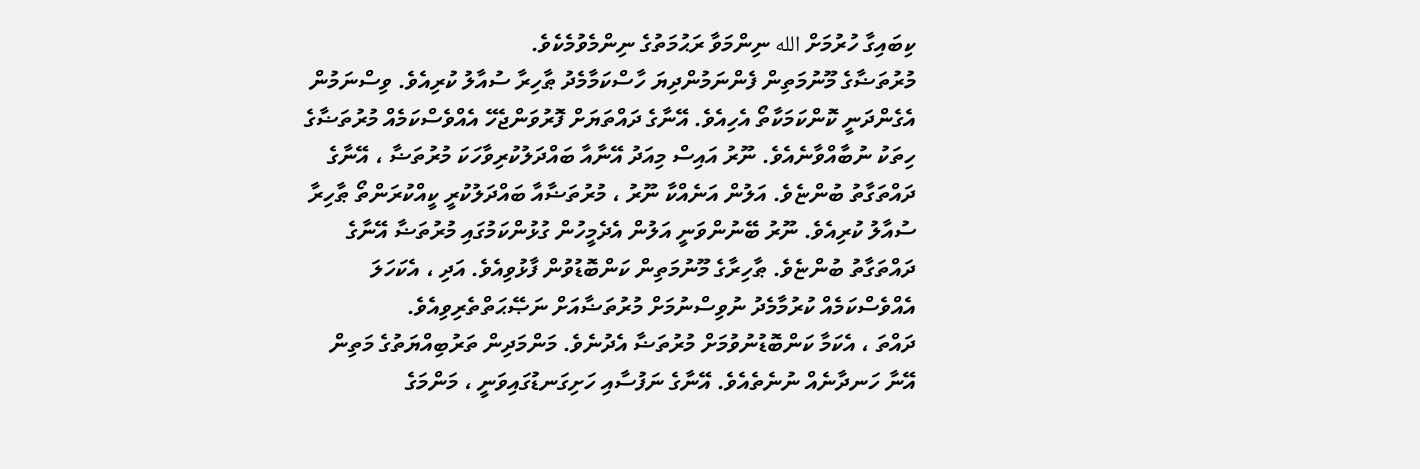ކިބައިގާ ހުރުމަށް الله ނިންމަވާ ރަޙުމަތުގެ ނިންމެވުމެކެވެ.
މުރުތަޟާގެ މޫނުމަތިން ފެންނަމުންދިޔަ ހާސްކަމާމެދު ޠާހިރާ ސުއާލު ކުރިއެވެ. ވިސްނަމުން އެގެންދަނީ ކޮންކަމަކާތޯ އެހިއެވެ. އޭނާގެ ދައްތަޔަށް ފޮރުވަންޖެހޭ އެއްވެސްކަމެއް މުރުތަޟާގެ ހިތަކު ނުބާއްވާނެއެވެ. ނޫރު އައިސް މިއަދު އޭނާއާ ބައްދަލުކުރިވާހަކަ މުރުތަޟާ ، އޭނާގެ ދައްތަގާތު ބުންޏެވެ. އަލުން އަނެއްކާ ނޫރު ، މުރުތަޟާއާ ބައްދަލުކުރީ ކީއްކުރަންތޯ ޠާހިރާ ސުއާލު ކުރިއެވެ. ނޫރު ބޭނުންވަނީ އަލުން އެދެމީހުން ގުޅުންކަމުގައި މުރުތަޟާ އޭނާގެ ދައްތަގާތު ބުންޏެވެ. ޠާހިރާގެ މޫނުމަތިން ކަންބޮޑުވުން ފާޅުވިއެވެ. އަދި ، އެކަހަލަ އެއްވެސްކަމެއް ކުރުމާމެދު ނުވިސްނުމަށް މުރުތަޟާއަށް ނަޞޭޙަތްތެރިވިއެވެ.
ދައްތަ ، އެކަމާ ކަންބޮޑުނުވުމަށް މުރުތަޟާ އެދުނެވެ. މަންމަދިން ތަރުބިއްޔަތުގެ މަތިން އޭނާ ހަނދާނެއް ނުނެތެއެވެ. އޭނާގެ ނަފުސާއި ހަށިގަނޑުގައިވަނީ ، މަންމަގެ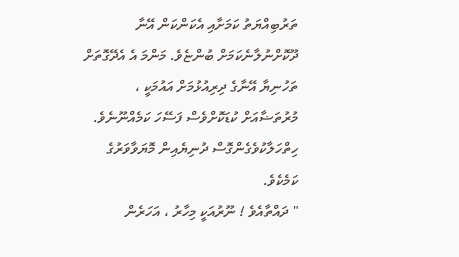ތަރުބިއްޔަތު ކަމަށާއި އެކަންކަން އޭނާ ދޫކޮށްނުލާނެކަމަށް ބުންޏެވެ. މަންމަ އެ އެދޭގޮތަށް ތަހުނިޔާ އޭނާގެ ދިރިއުޅުމަށް އައުމަކީ ، މުރުތަޟާއަށް ކުޑަކޮށްވެސް ފަސޭހަ ކަމެއްނޫނެވެ. ހިތްހަލާކުވެގެންގޮސް ދުނިޔެއިން މޮޔަވާވަރުގެ ކަމެކެވެ.
" ދައްތާއެވެ ! ނޫރުއަކީ މިހާރު ، އަހަރެން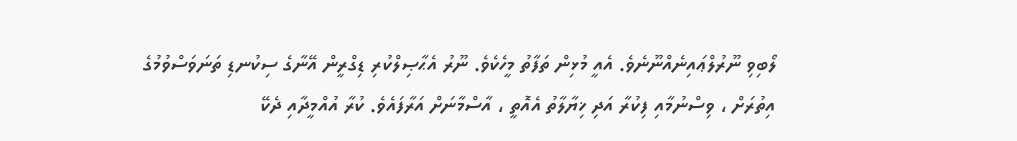ލޯބިވި ނޫރުލްޢައިނެއްނޫނެވެ. އެއީ މުޅިން ތަފާތު މީހެކެވެ. ނޫރު އެޙާޞިލްކުރި ޑިގްރީން އޭނާގެ ސިކުނޑި ތަނަވަސްވުމުގެ އިތުރަށް ، ވިސްނުމާއި ފިކުރާ އަދި ޚިޔާލާތު އެއޮތީ ، އާސްމާނަށް އަރާފައެވެ. ކުރާ އުއްމީދާއި ދެކޭ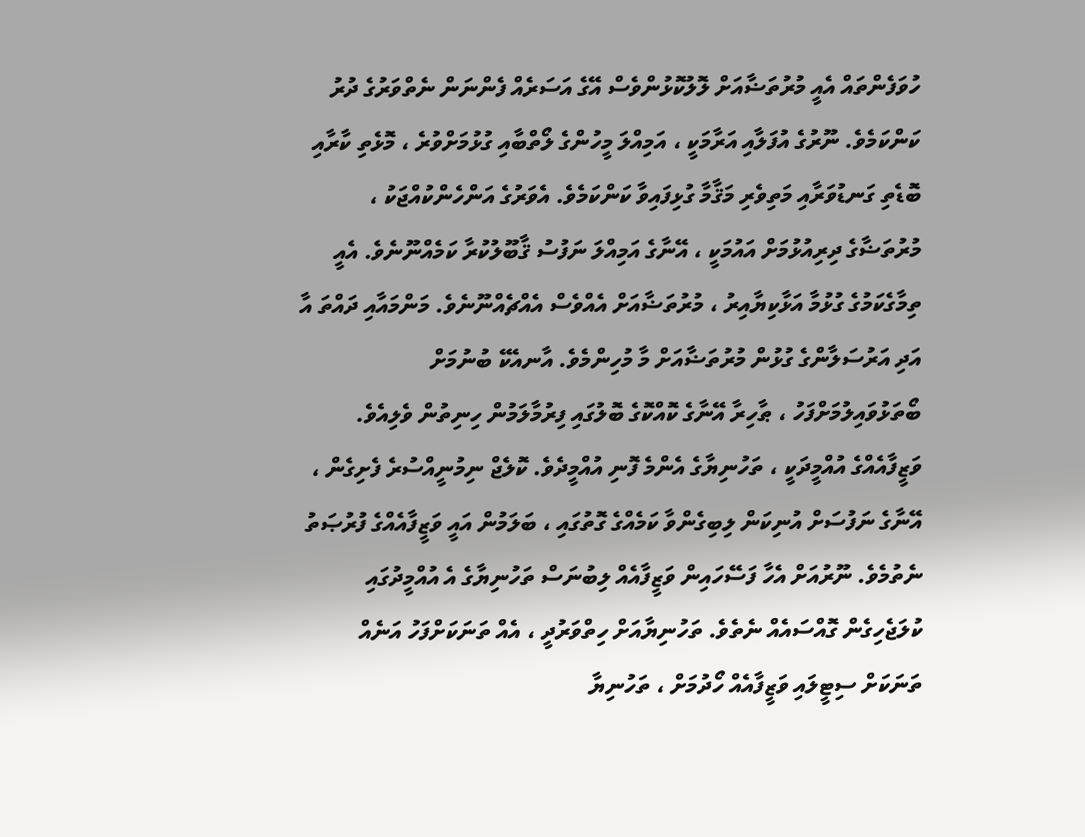ހުވަފެންތައް އެއީ މުރުތަޟާއަށް ލޮލުކޮޅުންވެސް އޭގެ އަސަރެއް ފެންނަން ނެތްވަރުގެ ދުރު ކަންކަމެވެ. ނޫރުގެ އުފަލާއި އަރާމަކީ ، އަމިއްލަ މީހުންގެ ލޯތްބާއި ގުޅުމަށްވުރެ ، މޮޅެތި ކާރާއި ބޮޑެތި ގަނޑުވަރާއި މަތިވެރި މަޤާމާ ގުޅިފައިވާ ކަންކަމެވެ. އެވަރުގެ އަންހެންކުއްޖަކު ، މުރުތަޟާގެ ދިރިއުޅުމަށް އައުމަކީ ، އޭނާގެ އަމިއްލަ ނަފުސު ޤާބޫލުކުރާ ކަމެއްނޫނެވެ. އެއީ ތިމާގެކަމުގެ ގުޅުމާ އަޅާކިޔާއިރު ، މުރުތަޟާއަށް އެއްވެސް އެއްޗެއްނޫނެވެ. މަންމައާއި ދައްތަ އާ އަދި އަރުސަލާންގެ ގުޅުން މުރުތަޟާއަށް މާ މުހިންމެވެ. އާނއެކޭ ބުނުމަށް ބޯތަޅުވައިލުމަށްފަހު ، ޠާހިރާ އޭނާގެ ކޮއްކޮގެ ބޮލުގައި ފިރުމާލަމުން ހިނިތުން ވެލިއެވެ.
ވަޒީފާއެއްގެ އުއްމީދަކީ ، ތަހުނިޔާގެ އެންމެ ފޮނި އުއްމީދެވެ. ކޮލެޖް ނިމުނީއްސުރެ ފެށިގެން ، އޭނާގެ ނަފުސަށް އުނިކަން ލިބިގެންވާ ކަމެއްގެ ގޮތުގައި ، ބަލަމުން އައީ ވަޒީފާއެއްގެ ފުރުޞަތު ނެތުމެވެ. ނޫރުއަށް އެހާ ފަސޭހައިން ވަޒީފާއެއް ލިބުނަސް ތަހުނިޔާގެ އެ އުއްމީދުގައި ކުލަޖެހިގެން ގޮއްސައެއް ނެތެވެ. ތަހުނިޔާއަށް ހިތްވަރުދީ ، އެއް ތަނަކަށްފަހު އަނެއް ތަނަކަށް ސިޓީލައި ވަޒީފާއެއް ހޯދުމަށް ، ތަހުނިޔާ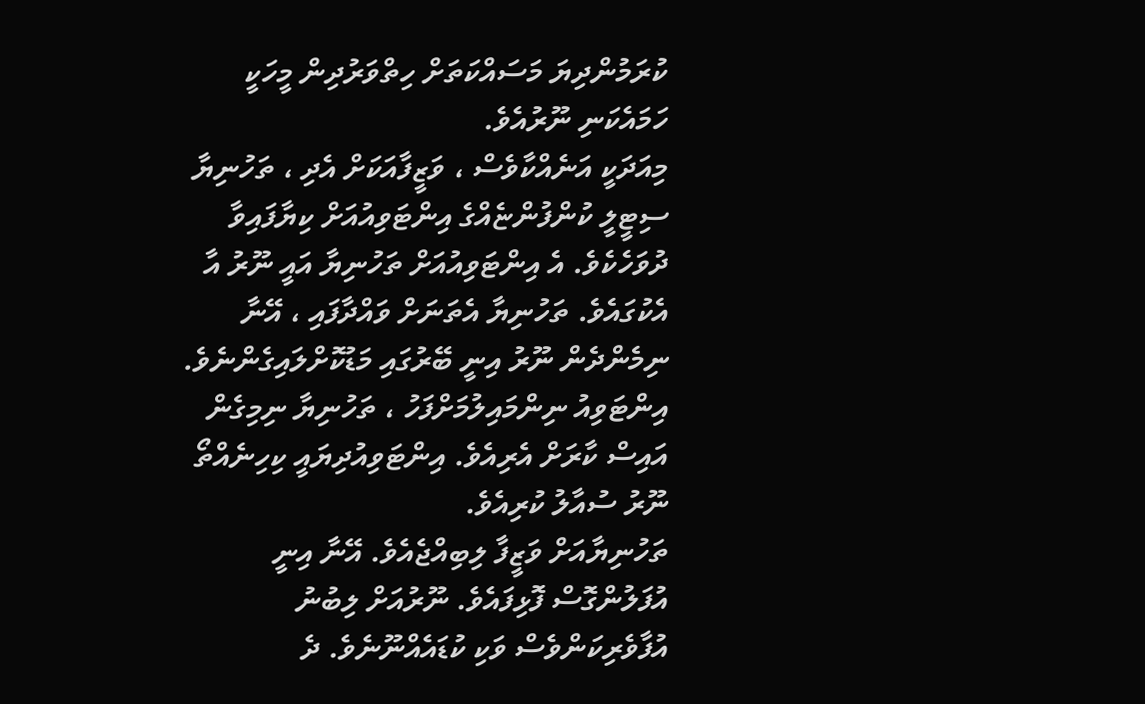ކުރަމުންދިޔަ މަސައްކަތަށް ހިތްވަރުދިން މީހަކީ ހަމައެކަނި ނޫރުއެވެ.
މިއަދަކީ އަނެއްކާވެސް ، ވަޒީފާއަކަށް އެދި ، ތަހުނިޔާ ސިޓީލީ ކުންފުންޏެއްގެ އިންޓަވިއުއަށް ކިޔާފައިވާ ދުވަހެކެވެ. އެ އިންޓަވިއުއަށް ތަހުނިޔާ އައީ ނޫރު އާ އެކުގައެވެ. ތަހުނިޔާ އެތަނަށް ވައްދާފައި ، އޭނާ ނިމެންދެން ނޫރު އިނީ ބޭރުގައި މަޑުކޮށްލައިގެންނެވެ. އިންޓަވިއު ނިންމައިލުމަށްފަހު ، ތަހުނިޔާ ނިމިގެން އައިސް ކާރަށް އެރިއެވެ. އިންޓަވިއުދިޔައީ ކިހިނެއްތޯ ނޫރު ސުއާލު ކުރިއެވެ.
ތަހުނިޔާއަށް ވަޒީފާ ލިބިއްޖެއެވެ. އޭނާ އިނީ އުފަލުންގޮސް ފޮޅިފައެވެ. ނޫރުއަށް ލިބުނު އުފާވެރިކަންވެސް ވަކި ކުޑައެއްނޫނެވެ. ދެ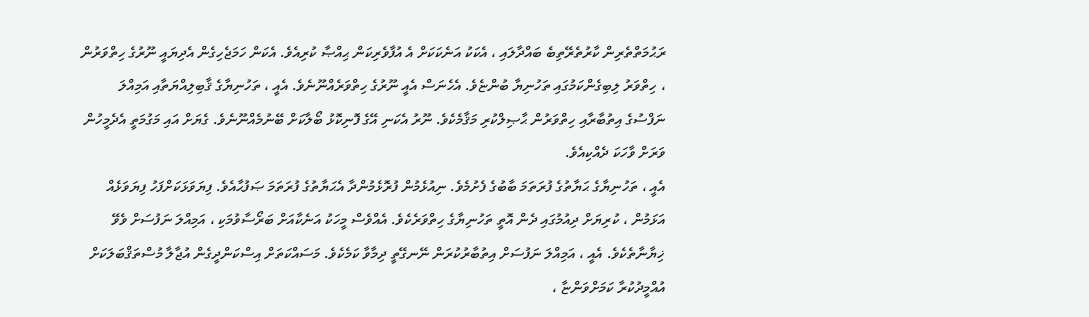ރަޙުމަތްތެރިން ކާރުތެރޭތިބެ ބައްދާލައި ، އެކަކު އަނެކަކަށް އެ އުފާވެރިކަން ޙިއްޞާ ކުރިއެވެ. އެކަން ހަމަޖެހިގެން އެދިޔައީ ނޫރުގެ ހިތްވަރުން ، ހިތްވަރު ލިބިގެންކަމުގައި ތަހުނިޔާ ބުންޏެވެ. އެހެނަސް އެއީ ނޫރުގެ ހިތްވަރެއްނޫނެވެ. އެއީ ، ތަހުނިޔާގެ ޤާބިލިއްޔަތާއި އަމިއްލަ ނަފްސުގެ އިތުބާރާއި ހިތްވަރުން ޙާޞިލްކުރި މަޤާމެކެވެ. ނޫރު އެކަނި އޭގެ ފޮނިކޮޅު ބޯލާކަށް ބޭނުމެއްނޫނެވެ. ގެޔަށް އައި މަގުމަތީ އެދެމީހުން ވަރަށް ވާހަކަ ދެއްކިއެވެ.
އެއީ ، ތަހުނިޔާގެ ޙަޔާތުގެ ފުރަތަމަ ބާބުގެ ފެށުމެވެ. ނިއުޅެމުން ފުރޮޅެމުންދާ އެޙަޔާތުގެ ފުރަތަމަ ޞަފުޙާއެވެ. ފިޔަވަޅަކަށްފަހު ފިޔަވަޅެއް އަޅަމުން ، ކުރިޔަށް ދިއުމުގައި ދެން އޮތީ ތަހުނިޔާގެ ހިތްވަރެކެވެ. އެއްވެސް މީހަކު އަނެކާއަށް ބަރޯސާވުމަކި ، އަމިއްލަ ނަފުސަށް ވެވޭ ޚިޔާނާތެކެވެ. އެއީ ، އަމިއްލަ ނަފުސަށް އިތުބާރުކުރަން ނޭނގޭތީ ދިމާވާ ކަމެކެވެ. މަސައްކަތަށް އިސްކަންދީގެން އުޖާލާ މުސްތަޤްބަލަކަށް އުއްމީދުކުރާ ކަމަށްވަންޏާ ،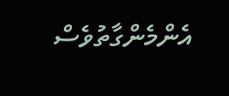އެންމެންގާތުވެސް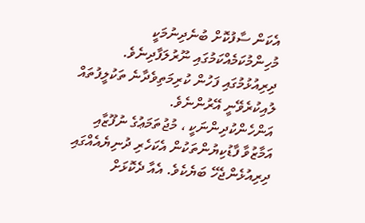އެކަން ސާފުކޮށް ބުނެދިނުމަކީ މުހިންމުކަމެއްކަމުގައި ނޫރުލަފާދިނެވެ. ދިރިއުޅުމުގައި ފަހުން ކުރިމަތިވެދާނެ ތަކުލީފުތައް ލުއިކުރެވޭނީ އޭރުންނެވެ.
އަންހެންކުދިންނަކީ ، މުޖުތަމަޢުގެ ނުފޫޒާއި އަމާޒުވާ ފާޑުކިޔުންތަކުން އެކަހެރި ދުނިޔެއެއްގައި ދިރިއުޅެންޖެހޭ ބަޔެކެވެ. އެއާ ދެކޮޅަށް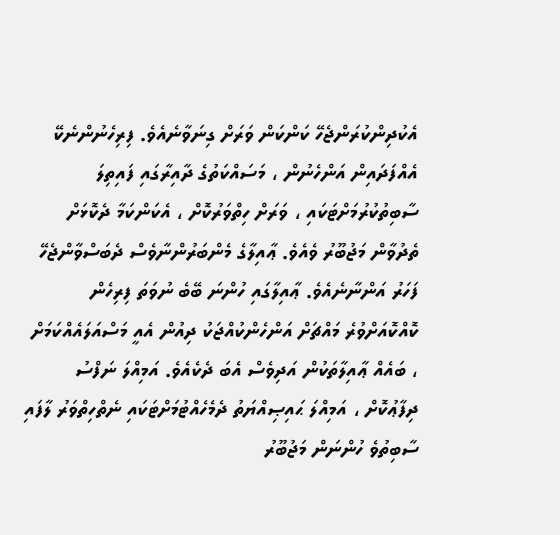އެކުދިންކުރަންޖެހޭ ކަންކަން ވަރަށް ގިނަވާނެއެވެ. ފިރިހެނުންނެކޭ އެއްފަދައިން އަންހެނުން ، މަސައްކަތުގެ ދާއިރާގައި ފައިތިލަ ސާބިތުކުރުމަށްޓަކައި ، ވަރަށް ހިތްވަރުކޮށް ، އެކަންކަމާ ދެކޮޅަށް ތެދުވާން މަޖުބޫރު ވެއެވެ. ޢާއިލާގެ މެންބަރުންނާވެސް ދެބަސްވާންޖެހޭ ފަހަރު އަންނާނެއެވެ. ޢާއިލާގައި ހުންނަ ބޭބެ ނުވަތަ ފިރިހެން ކޮއްކޮއަށްވުރެ މައްޗަށް އަންހެންކުއްޖަކު ދިއުން އެއީ މަސްއަލައެއްކަމަށް ، ބައެއް ޢާއިލާތަކުން އަދިވެސް އެބަ ދެކެއެވެ. އަމިއްލަ ނަފްސު ދިފާޢުކޮށް ، އަމިއްލަ ޙައިޞިއްޔަތު ދެމެހެއްޓުމަށްޓަކައި ނެތްހިތްވަރު ލާފައި ސާބިތުވެ ހުންނަން މަޖުބޫރު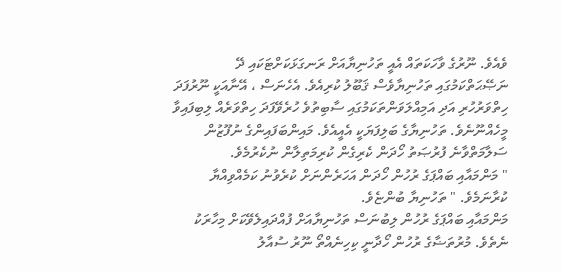ވެއެވެ. ނޫރުގެ ވާހަކަތައް އެއީ ތަހުނިޔާއަށް ރަނގަޅަކަށްޓަކައި ދޭ ނަޞޭޙަތްކަމުގައި ތަހުނިޔާވެސް ޤަބޫލު ކުރިއެވެ. އެހެނަސް ، އޭނާއަކީ ނޫރުފަދަ ހިތްވަރުހުރި އަދި އަމިއްލަވަންތަކަމުގައި ސާބިތުވެ ހުރެވޭފަދަ ހިތްވަރެއް ލިބިފައިވާ މީހެއްނޫނެވެ. ތަހުނިޔާގެ ބަލިފަޔަކީ އެއީއެވެ. މައިންބަފައިންގެ ނުފޫޒުން ސަލާމަތްވާނެ ފުރުޞަތު ހޯދަން ކެރިގެން ކުރިމަތިލާން ނުކެރުމެވެ.
" މަންމައާއި ބައްޕަގެ ރުހުން ހޯދަން އަހަރެންނަށް ކުރެވުނު ކަމެއްވިއްޔާ ކުރާނަމެވެ. " ތަހުނިޔާ ބުންޏެވެ.
މަންމައާއި ބައްޕަގެ ރުހުން ލިބުނަސް ތަހުނިޔާއަށް ފުއްދައިލެވޭކަށް މިހާރަކު ނެތެވެ. މުރުތަޟާގެ ރުހުން ހޯދާނީ ކިހިނެއްތޯ ނޫރު ސުއާލު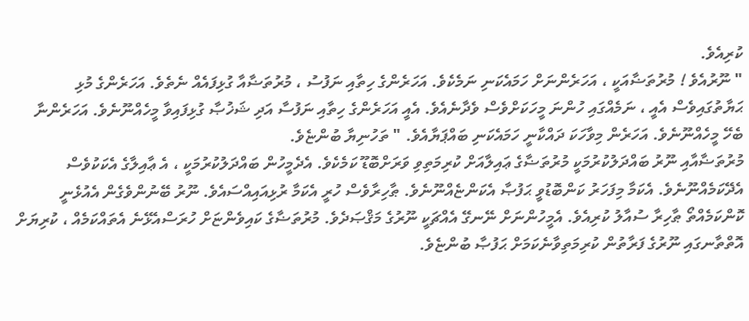ކުރިއެވެ.
" ނޫރުއެވެ ! މުރުތަޟާއަކީ ، އަހަރެންނަށް ހަމައެކަނި ނަމެކެވެ. އަހަރެންގެ ހިތާއި ނަފުސު ، މުރުތަޟާއާ ގުޅިފައެއް ނެތެވެ. އަހަރެންގެ މުޅި ޙަޔާތުގައިވެސް އެއީ ، ނަމެއްގައި ހުންނަ މީހަކަށްވެސް ވެދާނެއެވެ. އެއީ އަހަރެންގެ ހިތާއި ނަފުސާ އަދި ޝަޚުޞާ ގުޅިފައިވާ މީހެއްނޫނެވެ. އަހަރެންނާ ބެހޭ މީހެއްނޫނެވެ. އަހަރެން މިވާހަކަ ދައްކާނީ ހަމައެކަނި ބައްޕަޔާއެވެ. " ތަހުނިޔާ ބުންޏެވެ.
މުރުތަޟާއާއި ނޫރު ބައްދަލުކުރުމަކީ މުރުތަޟާގެ ޢައިލާއަށް ކުރިމަތިވި ވަރަށްބޮޑޫ ކަމެކެވެ. އެދެމީހުން ބައްދަލުކުރުމަކީ ، އެ ޢާއިލާގެ އެކަކުވެސް އެދޭކަމެއްނޫނެވެ. އެކަމާ މިފަހަރު ކަންބޮޑުވީ ޙަފުޞާ އެކަންޏެއްނޫނެވެ. ޠާހިރާވެސް ހުރީ އެކަމާ ރުޅިއައިއްސައެވެ. ނޫރު ބޭނުންވެގެން އެއުޅެނީ ކޮންކަމެއްތޯ ޠާހިރާ ސުއާލު ކުރިއެވެ. އެމީހުންނަށް ނޭނގޭ އެއްޗަކީ ނޫރުގެ މަޤްޞަދެވެ. މުރުތަޟާގެ ކައިވެންޏަށް ހުރަސްއެޅޭނެ އެތައްކަމެއް ، ކުރިޔަށް އޮތްތާނގައި ނޫރުގެ ފަރާތުން ކުރިމަތިވާނެކަމަށް ޙަފުޞާ ބުންޏެވެ.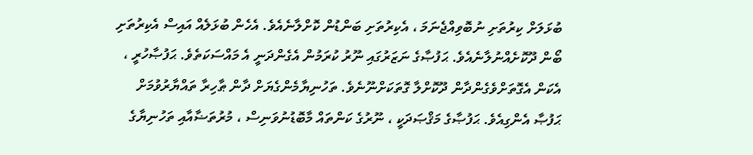ބުޅަލަށް ކިރުތަށި ނުބޮވިއްޖެނަމަ ، އެކިރުތަށި ބަންޑުން ކޮށްލާނެއެވެ. އެހެން ބުޅަލެއް އައިސް އެކިރުތަށި ބޯން ދޫކޮށެއްނުލާނެއެވެ. ޙަފުޞާގެ ނަޒަރުގައި ނޫރު ކުރަމުން އެގެންދަނީ އެ މައްސަކަތެވެ. ޙަފުޞާހުރީ ، އެކަން އެގޮތަށްވެގެންދާން ދޫކޮށްލާ ގޮތަކަށްނޫނެވެ. ތަހުނިޔާމެންގެޔަށް ދާން ޠާހިރާ ތައްޔާރުވުމަށް ޙަފުޞާ އެންގިއެވެ. ޙަފުޞާގެ މަޤްޞަދަކީ ، ނޫރުގެ ކަންތައް މާބޮޑުނުވަނިސް ، މުރުތަޟާއާއި ތަހުނިޔާގެ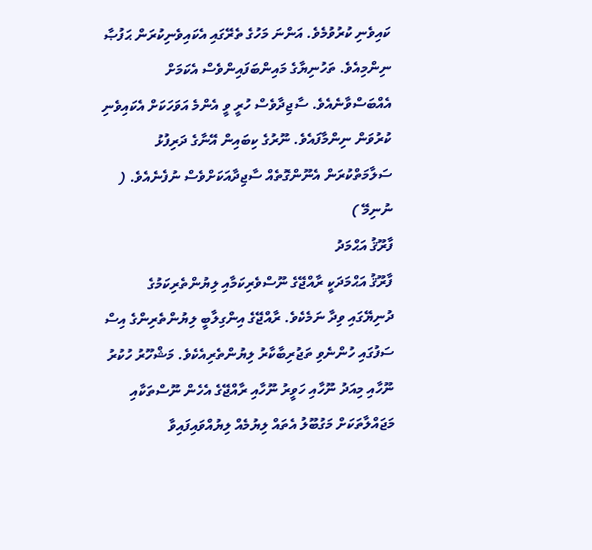ކައިވެނި ކުރުވުމެވެ. އަންނަ މަހުގެ ތެރޭގައި އެކައިވެނިކުރަން ޙަފުޞާ ނިންމިއެވެ. ތަހުނިޔާގެ މައިންބަފައިންވެސް އެކަމަށް އެއްބަސްވާނެއެވެ. ސާޖިދާވެސް ހުރީ ވީ އެންމެ އަވަހަކަށް އެކައިވެނި ކުރުވަން ނިންމާފައެވެ. ނޫރުގެ ކިބައިން އޭނާގެ ދަރިފުޅު ސަލާމަތްކުރަން އެނޫންގޮތެއް ސާޖިދާއަކަށްވެސް ނުފެނެއެވެ. ( ނުނިމޭ )
ފާރޫޤު އަޙްމަދު
ފާރޫޤު އަޙްމަދަކީ ރާއްޖޭގެ ނޫސްވެރިކަމާއި ލިޔުންތެރިކަމުގެ ދުނިޔޭގައި ވިދާ ނަމެކެވެ. ރާއްޖޭގެ އިންގިލާބީ ލިޔުންތެރިންގެ އިސް ސަފުގައި ހުންނެވި ތަޖުރިބާކާރު ލިޔުންތެރިއެކެވެ. މަޝްހޫރު ހުކުރު ނޫހާއި މިއަދު ނޫހާއި ހަވީރު ނޫހާއި ރާއްޖޭގެ އެހެން ނޫސްތަކާއި މަޖައްލާތަކަށް މަގުބޫލު އެތައް ލިޔުމެއް ލިޔުއްވައިފައިވާ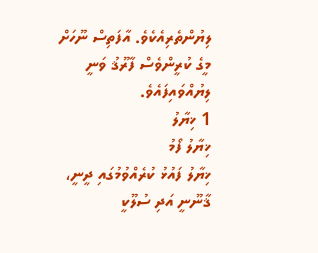ލިޔުންތެރިއެކެވެ. އާފަތިސް ނޫހަށް މީގެ ކުރީންވެސް ފާރޫޤު ވަނީ ލިޔުއްވައިފައެވެ.
1 ޚިޔާލު
ޚިޔާލު ފޯމު
ޚިޔާލު ފައުޅު ކުރެއްވުމުގައި ދީނީ، ޤާނޫނީ އަދި ސުލޫކީ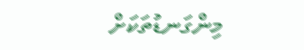މިންގަނޑުތަކަށް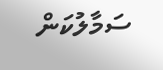ސަމާލުކަން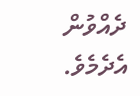ދެއްވުން އެދެމެވެ.